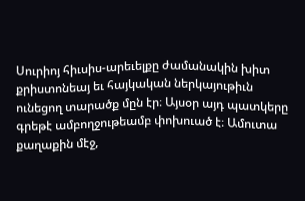Սուրիոյ հիւսիս-արեւելքը ժամանակին խիտ քրիստոնեայ եւ հայկական ներկայութիւն ունեցող տարածք մըն էր։ Այսօր այդ պատկերը գրեթէ ամբողջութեամբ փոխուած է։ Ամուտա քաղաքին մէջ,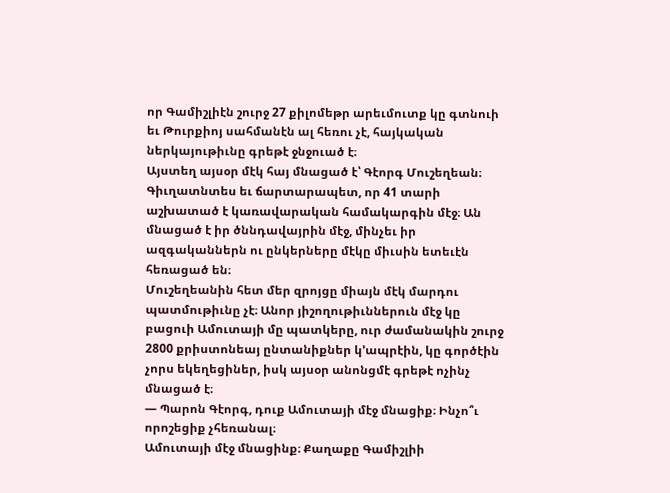որ Գամիշլիէն շուրջ 27 քիլոմեթր արեւմուտք կը գտնուի եւ Թուրքիոյ սահմանէն ալ հեռու չէ, հայկական ներկայութիւնը գրեթէ ջնջուած է։
Այստեղ այսօր մէկ հայ մնացած է՝ Գէորգ Մուշեղեան։ Գիւղատնտես եւ ճարտարապետ, որ 41 տարի աշխատած է կառավարական համակարգին մէջ։ Ան մնացած է իր ծննդավայրին մէջ, մինչեւ իր ազգականներն ու ընկերները մէկը միւսին ետեւէն հեռացած են։
Մուշեղեանին հետ մեր զրոյցը միայն մէկ մարդու պատմութիւնը չէ։ Անոր յիշողութիւններուն մէջ կը բացուի Ամուտայի մը պատկերը, ուր ժամանակին շուրջ 2800 քրիստոնեայ ընտանիքներ կ՚ապրէին, կը գործէին չորս եկեղեցիներ, իսկ այսօր անոնցմէ գրեթէ ոչինչ մնացած է։
— Պարոն Գէորգ, դուք Ամուտայի մէջ մնացիք։ Ինչո՞ւ որոշեցիք չհեռանալ։
Ամուտայի մէջ մնացինք։ Քաղաքը Գամիշլիի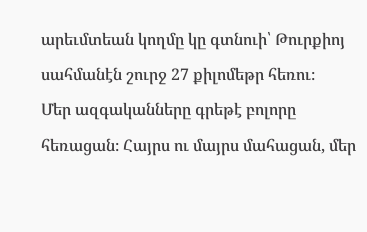արեւմտեան կողմը կը գտնուի՝ Թուրքիոյ սահմանէն շուրջ 27 քիլոմեթր հեռու։
Մեր ազգականները գրեթէ բոլորը հեռացան։ Հայրս ու մայրս մահացան, մեր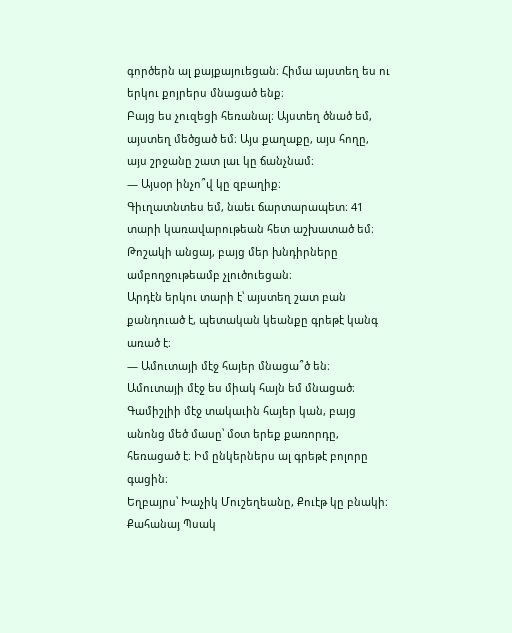գործերն ալ քայքայուեցան։ Հիմա այստեղ ես ու երկու քոյրերս մնացած ենք։
Բայց ես չուզեցի հեռանալ։ Այստեղ ծնած եմ, այստեղ մեծցած եմ։ Այս քաղաքը, այս հողը, այս շրջանը շատ լաւ կը ճանչնամ։
— Այսօր ինչո՞վ կը զբաղիք։
Գիւղատնտես եմ, նաեւ ճարտարապետ։ 41 տարի կառավարութեան հետ աշխատած եմ։ Թոշակի անցայ, բայց մեր խնդիրները ամբողջութեամբ չլուծուեցան։
Արդէն երկու տարի է՝ այստեղ շատ բան քանդուած է, պետական կեանքը գրեթէ կանգ առած է։
— Ամուտայի մէջ հայեր մնացա՞ծ են։
Ամուտայի մէջ ես միակ հայն եմ մնացած։
Գամիշլիի մէջ տակաւին հայեր կան, բայց անոնց մեծ մասը՝ մօտ երեք քառորդը, հեռացած է։ Իմ ընկերներս ալ գրեթէ բոլորը գացին։
Եղբայրս՝ Խաչիկ Մուշեղեանը, Քուէթ կը բնակի։ Քահանայ Պսակ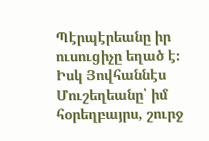Պէրպէրեանը իր ուսուցիչը եղած է։ Իսկ Յովհաննէս Մուշեղեանը՝ իմ հօրեղբայրս, շուրջ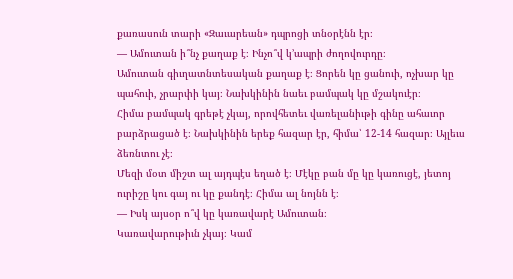քառասուն տարի «Զաւարեան» դպրոցի տնօրէնն էր։
— Ամուտան ի՞նչ քաղաք է։ Ինչո՞վ կ՚ապրի ժողովուրդը։
Ամուտան գիւղատնտեսական քաղաք է։ Ցորեն կը ցանուի, ոչխար կը պահուի, չրարփի կայ։ Նախկինին նաեւ բամպակ կը մշակուէր։
Հիմա բամպակ գրեթէ չկայ, որովհետեւ վառելանիւթի գինը ահաւոր բարձրացած է։ Նախկինին երեք հազար էր, հիմա՝ 12-14 հազար։ Այլեւս ձեռնտու չէ։
Մեզի մօտ միշտ ալ այդպէս եղած է։ Մէկը բան մը կը կառուցէ, յետոյ ուրիշը կու գայ ու կը քանդէ։ Հիմա ալ նոյնն է։
— Իսկ այսօր ո՞վ կը կառավարէ Ամուտան։
Կառավարութիւն չկայ։ Կամ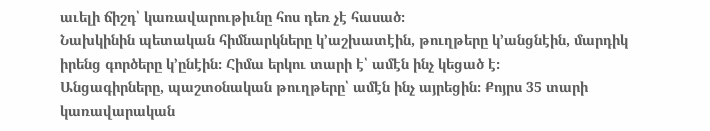աւելի ճիշդ՝ կառավարութիւնը հոս դեռ չէ հասած։
Նախկինին պետական հիմնարկները կ՚աշխատէին, թուղթերը կ՚անցնէին, մարդիկ իրենց գործերը կ՚ընէին։ Հիմա երկու տարի է՝ ամէն ինչ կեցած է։
Անցագիրները, պաշտօնական թուղթերը՝ ամէն ինչ այրեցին։ Քոյրս 35 տարի կառավարական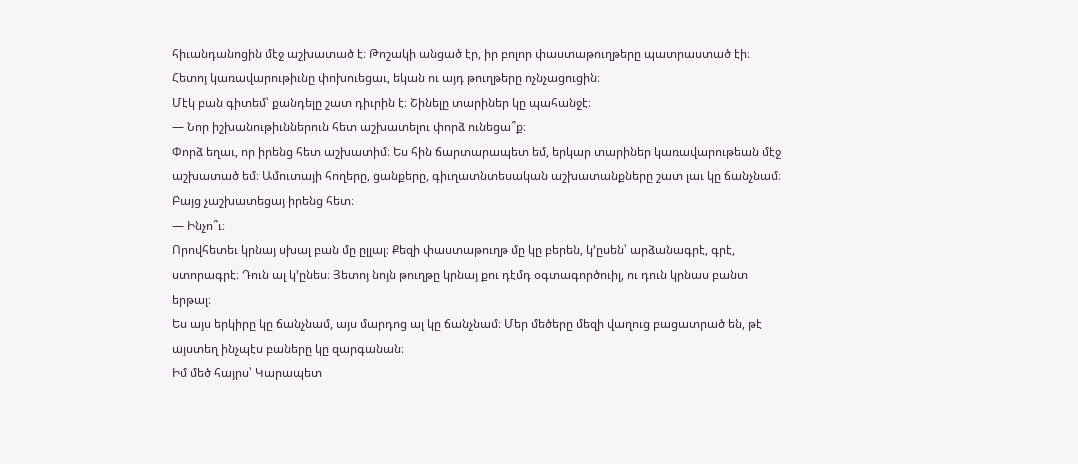հիւանդանոցին մէջ աշխատած է։ Թոշակի անցած էր, իր բոլոր փաստաթուղթերը պատրաստած էի։ Հետոյ կառավարութիւնը փոխուեցաւ, եկան ու այդ թուղթերը ոչնչացուցին։
Մէկ բան գիտեմ՝ քանդելը շատ դիւրին է։ Շինելը տարիներ կը պահանջէ։
— Նոր իշխանութիւններուն հետ աշխատելու փորձ ունեցա՞ք։
Փորձ եղաւ, որ իրենց հետ աշխատիմ։ Ես հին ճարտարապետ եմ, երկար տարիներ կառավարութեան մէջ աշխատած եմ։ Ամուտայի հողերը, ցանքերը, գիւղատնտեսական աշխատանքները շատ լաւ կը ճանչնամ։
Բայց չաշխատեցայ իրենց հետ։
— Ինչո՞ւ։
Որովհետեւ կրնայ սխալ բան մը ըլլալ։ Քեզի փաստաթուղթ մը կը բերեն, կ՚ըսեն՝ արձանագրէ, գրէ, ստորագրէ։ Դուն ալ կ՚ընես։ Յետոյ նոյն թուղթը կրնայ քու դէմդ օգտագործուիլ, ու դուն կրնաս բանտ երթալ։
Ես այս երկիրը կը ճանչնամ, այս մարդոց ալ կը ճանչնամ։ Մեր մեծերը մեզի վաղուց բացատրած են, թէ այստեղ ինչպէս բաները կը զարգանան։
Իմ մեծ հայրս՝ Կարապետ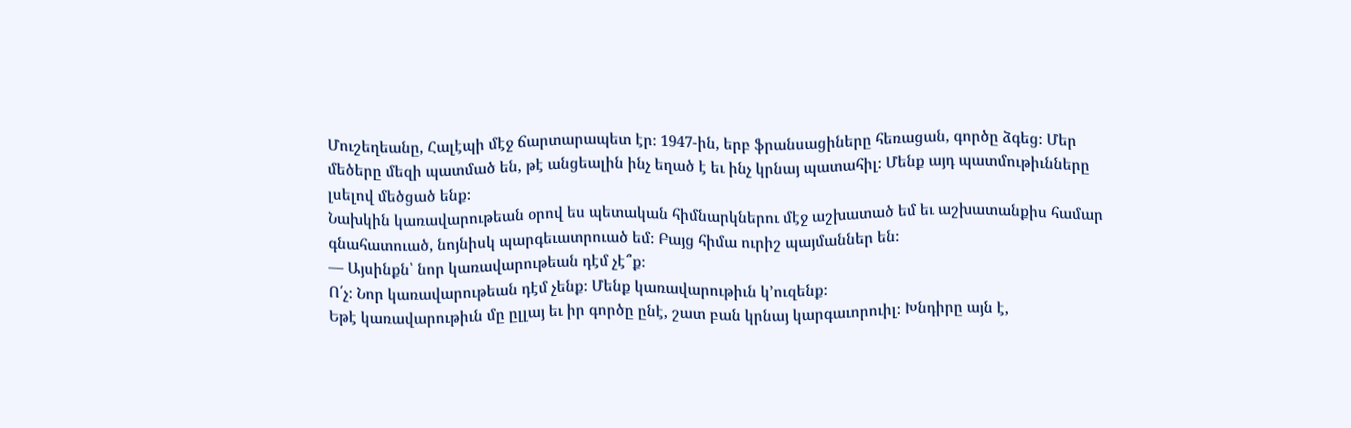Մուշեղեանը, Հալէպի մէջ ճարտարապետ էր։ 1947-ին, երբ ֆրանսացիները հեռացան, գործը ձգեց։ Մեր մեծերը մեզի պատմած են, թէ անցեալին ինչ եղած է եւ ինչ կրնայ պատահիլ։ Մենք այդ պատմութիւնները լսելով մեծցած ենք։
Նախկին կառավարութեան օրով ես պետական հիմնարկներու մէջ աշխատած եմ եւ աշխատանքիս համար գնահատուած, նոյնիսկ պարգեւատրուած եմ։ Բայց հիմա ուրիշ պայմաններ են։
— Այսինքն՝ նոր կառավարութեան դէմ չէ՞ք։
Ո՛չ։ Նոր կառավարութեան դէմ չենք։ Մենք կառավարութիւն կ՚ուզենք։
Եթէ կառավարութիւն մը ըլլայ եւ իր գործը ընէ, շատ բան կրնայ կարգաւորուիլ։ Խնդիրը այն է,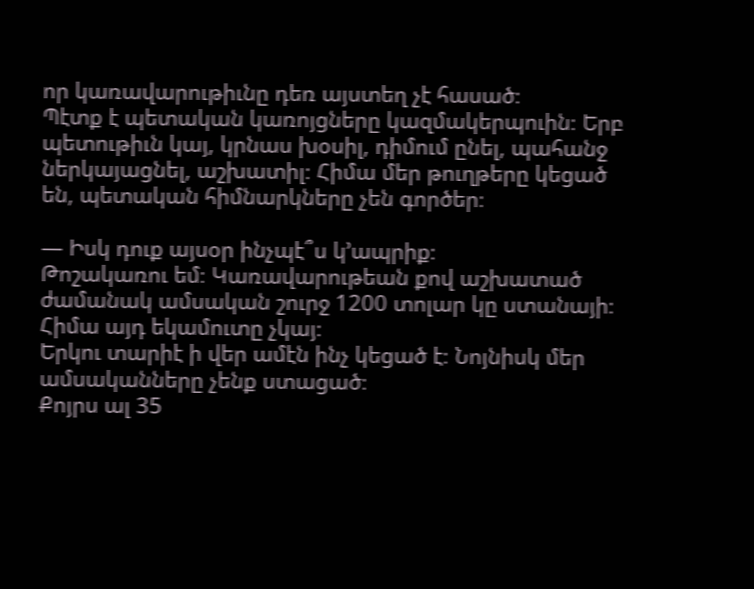որ կառավարութիւնը դեռ այստեղ չէ հասած։
Պէտք է պետական կառոյցները կազմակերպուին։ Երբ պետութիւն կայ, կրնաս խօսիլ, դիմում ընել, պահանջ ներկայացնել, աշխատիլ։ Հիմա մեր թուղթերը կեցած են, պետական հիմնարկները չեն գործեր։

— Իսկ դուք այսօր ինչպէ՞ս կ՚ապրիք։
Թոշակառու եմ։ Կառավարութեան քով աշխատած ժամանակ ամսական շուրջ 1200 տոլար կը ստանայի։ Հիմա այդ եկամուտը չկայ։
Երկու տարիէ ի վեր ամէն ինչ կեցած է։ Նոյնիսկ մեր ամսականները չենք ստացած։
Քոյրս ալ 35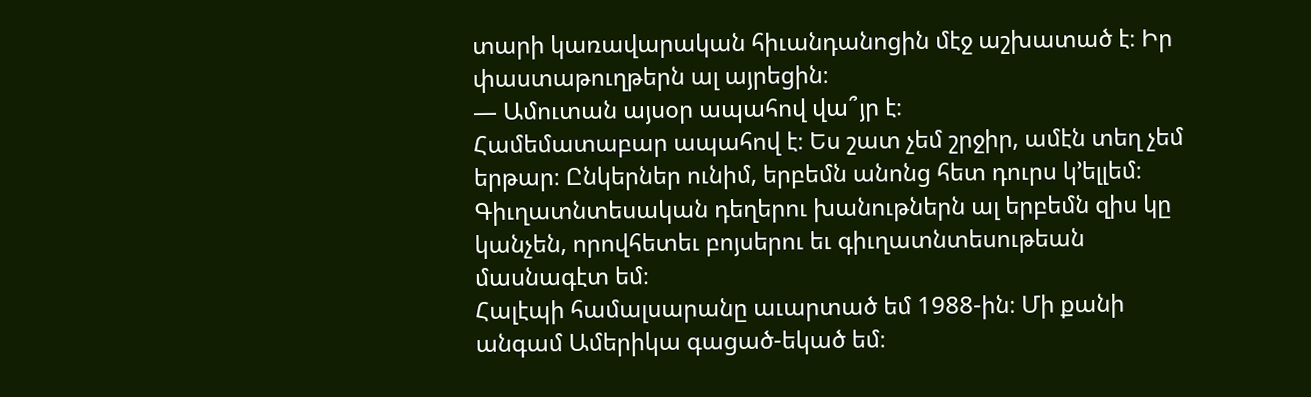տարի կառավարական հիւանդանոցին մէջ աշխատած է։ Իր փաստաթուղթերն ալ այրեցին։
— Ամուտան այսօր ապահով վա՞յր է։
Համեմատաբար ապահով է։ Ես շատ չեմ շրջիր, ամէն տեղ չեմ երթար։ Ընկերներ ունիմ, երբեմն անոնց հետ դուրս կ՚ելլեմ։
Գիւղատնտեսական դեղերու խանութներն ալ երբեմն զիս կը կանչեն, որովհետեւ բոյսերու եւ գիւղատնտեսութեան մասնագէտ եմ։
Հալէպի համալսարանը աւարտած եմ 1988-ին։ Մի քանի անգամ Ամերիկա գացած-եկած եմ։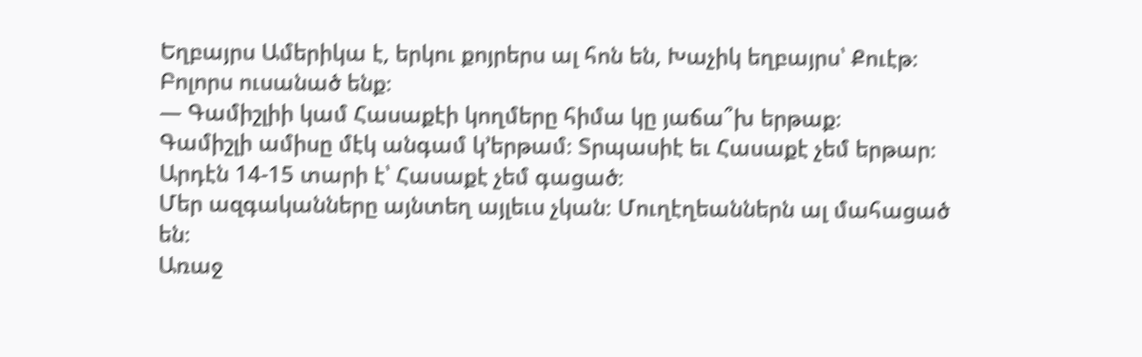Եղբայրս Ամերիկա է, երկու քոյրերս ալ հոն են, Խաչիկ եղբայրս՝ Քուէթ։ Բոլորս ուսանած ենք։
— Գամիշլիի կամ Հասաքէի կողմերը հիմա կը յաճա՞խ երթաք։
Գամիշլի ամիսը մէկ անգամ կ՚երթամ։ Տրպասիէ եւ Հասաքէ չեմ երթար։ Արդէն 14-15 տարի է՝ Հասաքէ չեմ գացած։
Մեր ազգականները այնտեղ այլեւս չկան։ Մուղէղեաններն ալ մահացած են։
Առաջ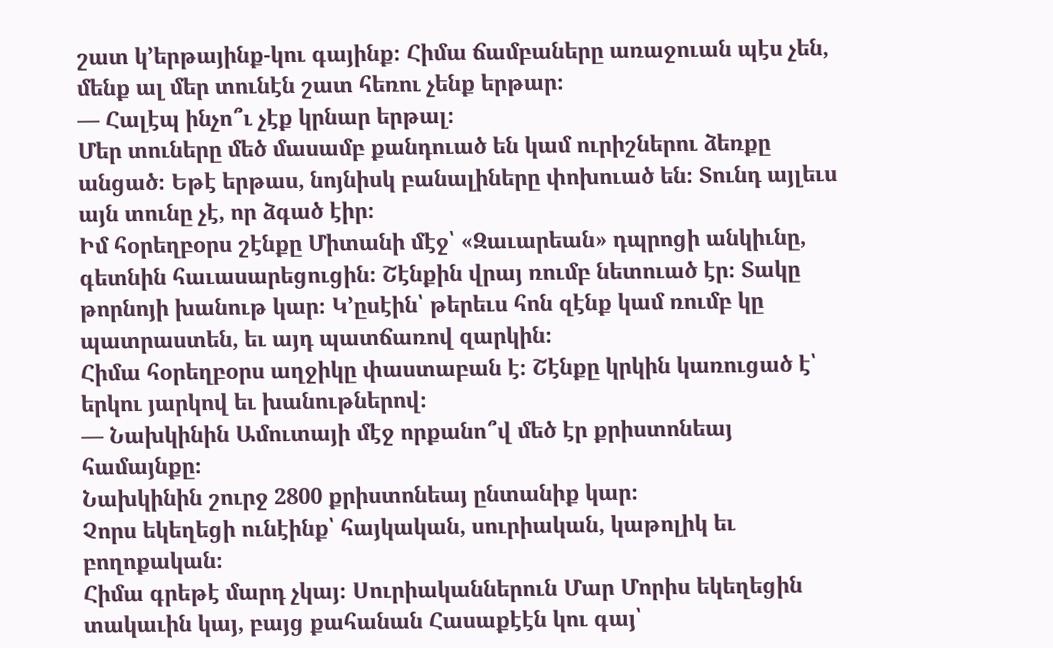շատ կ՚երթայինք-կու գայինք։ Հիմա ճամբաները առաջուան պէս չեն, մենք ալ մեր տունէն շատ հեռու չենք երթար։
— Հալէպ ինչո՞ւ չէք կրնար երթալ։
Մեր տուները մեծ մասամբ քանդուած են կամ ուրիշներու ձեռքը անցած։ Եթէ երթաս, նոյնիսկ բանալիները փոխուած են։ Տունդ այլեւս այն տունը չէ, որ ձգած էիր։
Իմ հօրեղբօրս շէնքը Միտանի մէջ՝ «Զաւարեան» դպրոցի անկիւնը, գետնին հաւասարեցուցին։ Շէնքին վրայ ռումբ նետուած էր։ Տակը թորնոյի խանութ կար։ Կ՚ըսէին՝ թերեւս հոն զէնք կամ ռումբ կը պատրաստեն, եւ այդ պատճառով զարկին։
Հիմա հօրեղբօրս աղջիկը փաստաբան է։ Շէնքը կրկին կառուցած է՝ երկու յարկով եւ խանութներով։
— Նախկինին Ամուտայի մէջ որքանո՞վ մեծ էր քրիստոնեայ համայնքը։
Նախկինին շուրջ 2800 քրիստոնեայ ընտանիք կար։
Չորս եկեղեցի ունէինք՝ հայկական, սուրիական, կաթոլիկ եւ բողոքական։
Հիմա գրեթէ մարդ չկայ։ Սուրիականներուն Մար Մորիս եկեղեցին տակաւին կայ, բայց քահանան Հասաքէէն կու գայ՝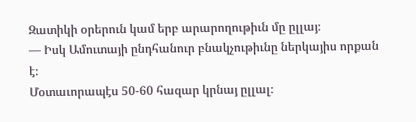Զատիկի օրերուն կամ երբ արարողութիւն մը ըլլայ։
— Իսկ Ամուտայի ընդհանուր բնակչութիւնը ներկայիս որքան է։
Մօտաւորապէս 50-60 հազար կրնայ ըլլալ։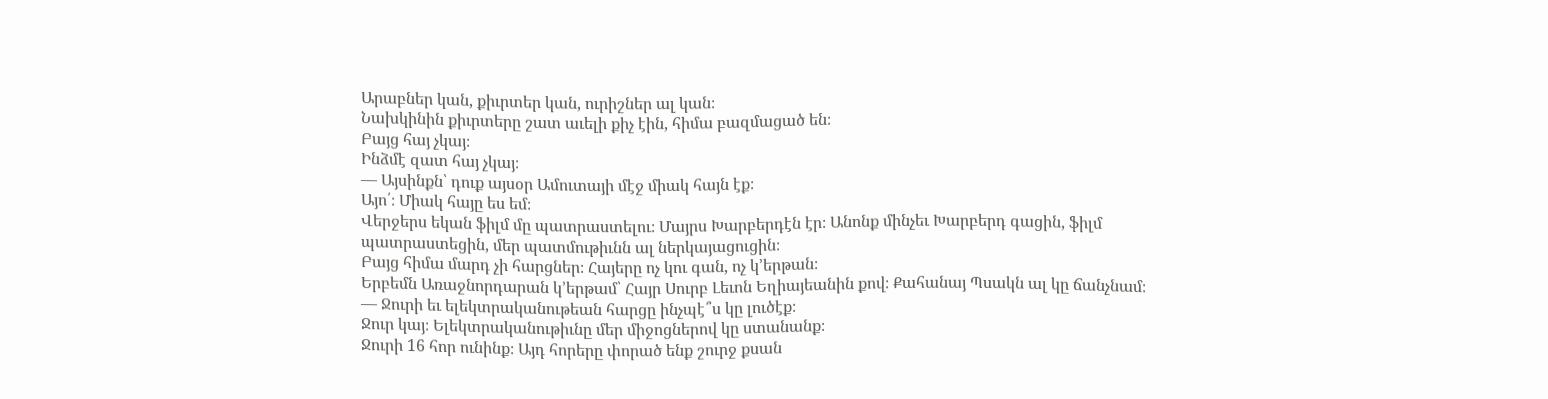Արաբներ կան, քիւրտեր կան, ուրիշներ ալ կան։
Նախկինին քիւրտերը շատ աւելի քիչ էին, հիմա բազմացած են։
Բայց հայ չկայ։
Ինձմէ զատ հայ չկայ։
— Այսինքն՝ դուք այսօր Ամուտայի մէջ միակ հայն էք։
Այո՛։ Միակ հայը ես եմ։
Վերջերս եկան ֆիլմ մը պատրաստելու։ Մայրս Խարբերդէն էր։ Անոնք մինչեւ Խարբերդ գացին, ֆիլմ պատրաստեցին, մեր պատմութիւնն ալ ներկայացուցին։
Բայց հիմա մարդ չի հարցներ։ Հայերը ոչ կու գան, ոչ կ՚երթան։
Երբեմն Առաջնորդարան կ՚երթամ՝ Հայր Սուրբ Լեւոն Եղիայեանին քով։ Քահանայ Պսակն ալ կը ճանչնամ։
— Ջուրի եւ ելեկտրականութեան հարցը ինչպէ՞ս կը լուծէք։
Ջուր կայ։ Ելեկտրականութիւնը մեր միջոցներով կը ստանանք։
Ջուրի 16 հոր ունինք։ Այդ հորերը փորած ենք շուրջ քսան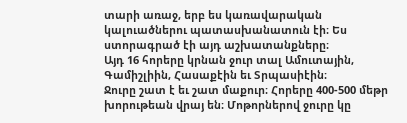տարի առաջ, երբ ես կառավարական կալուածներու պատասխանատուն էի։ Ես ստորագրած էի այդ աշխատանքները։
Այդ 16 հորերը կրնան ջուր տալ Ամուտային, Գամիշլիին, Հասաքէին եւ Տրպասիէին։
Ջուրը շատ է եւ շատ մաքուր։ Հորերը 400-500 մեթր խորութեան վրայ են։ Մոթորներով ջուրը կը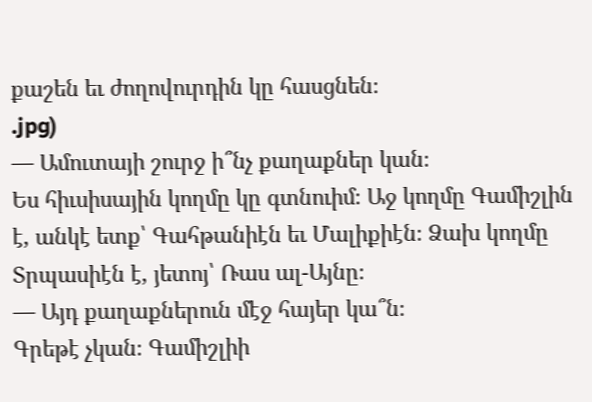քաշեն եւ ժողովուրդին կը հասցնեն։
.jpg)
— Ամուտայի շուրջ ի՞նչ քաղաքներ կան։
Ես հիւսիսային կողմը կը գտնուիմ։ Աջ կողմը Գամիշլին է, անկէ ետք՝ Գահթանիէն եւ Մալիքիէն։ Ձախ կողմը Տրպասիէն է, յետոյ՝ Ռաս ալ-Այնը։
— Այդ քաղաքներուն մէջ հայեր կա՞ն։
Գրեթէ չկան։ Գամիշլիի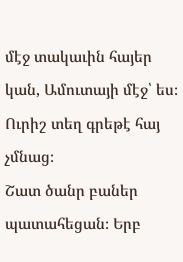մէջ տակաւին հայեր կան, Ամուտայի մէջ՝ ես։ Ուրիշ տեղ գրեթէ հայ չմնաց։
Շատ ծանր բաներ պատահեցան։ Երբ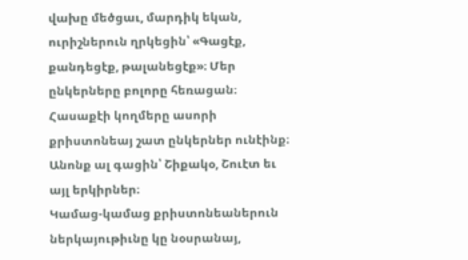վախը մեծցաւ, մարդիկ եկան, ուրիշներուն ղրկեցին՝ «Գացէք, քանդեցէք, թալանեցէք»։ Մեր ընկերները բոլորը հեռացան։
Հասաքէի կողմերը ասորի քրիստոնեայ շատ ընկերներ ունէինք։ Անոնք ալ գացին՝ Շիքակօ, Շուէտ եւ այլ երկիրներ։
Կամաց-կամաց քրիստոնեաներուն ներկայութիւնը կը նօսրանայ,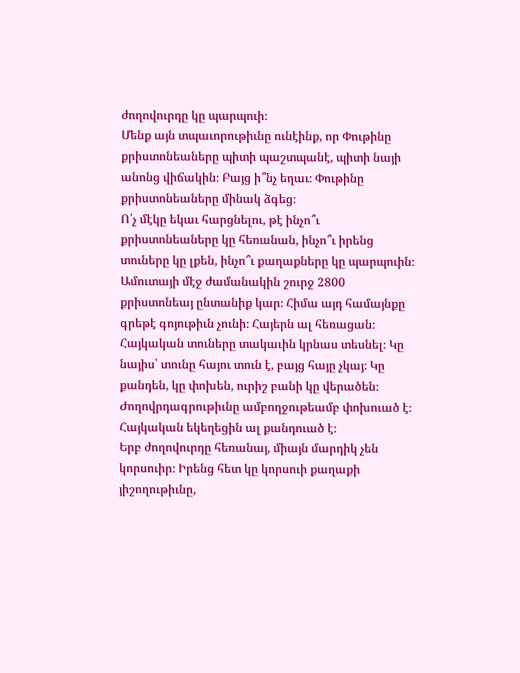ժողովուրդը կը պարպուի։
Մենք այն տպաւորութիւնը ունէինք, որ Փութինը քրիստոնեաները պիտի պաշտպանէ, պիտի նայի անոնց վիճակին։ Բայց ի՞նչ եղաւ։ Փութինը քրիստոնեաները մինակ ձգեց։
Ո՛չ մէկը եկաւ հարցնելու, թէ ինչո՞ւ քրիստոնեաները կը հեռանան, ինչո՞ւ իրենց տուները կը լքեն, ինչո՞ւ քաղաքները կը պարպուին։
Ամուտայի մէջ ժամանակին շուրջ 2800 քրիստոնեայ ընտանիք կար։ Հիմա այդ համայնքը գրեթէ գոյութիւն չունի։ Հայերն ալ հեռացան։
Հայկական տուները տակաւին կրնաս տեսնել։ Կը նայիս՝ տունը հայու տուն է, բայց հայը չկայ։ Կը քանդեն, կը փոխեն, ուրիշ բանի կը վերածեն։
Ժողովրդագրութիւնը ամբողջութեամբ փոխուած է։
Հայկական եկեղեցին ալ քանդուած է։
Երբ ժողովուրդը հեռանայ, միայն մարդիկ չեն կորսուիր։ Իրենց հետ կը կորսուի քաղաքի յիշողութիւնը,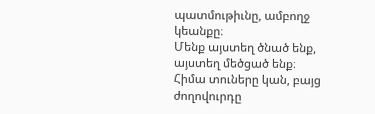պատմութիւնը, ամբողջ կեանքը։
Մենք այստեղ ծնած ենք, այստեղ մեծցած ենք։
Հիմա տուները կան, բայց ժողովուրդը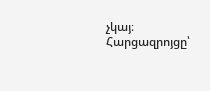չկայ։
Հարցազրոյցը՝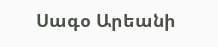Սագօ Արեանի